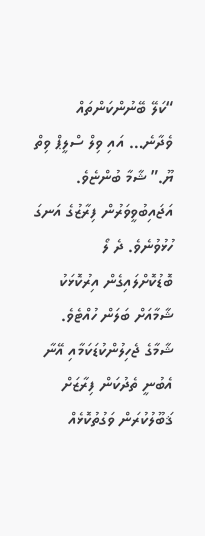“ކަލޭ ބޭނުންކަންތައް ވެދާނެ… އައި ވިލް ސްލީޕް ވިތް ޔޫ.” ޝާމާ ބުންޏެވެ. އަޖައިބުވީވަރުން ފިރާޒުގެ އަނގަ ހުޅުވުނެވެ. ދެ ލޯ ބޮޑުކޮށްލައިގެން އިރުކޮޅަކު ޝާމާއަށް ބަލަން ހުއްޓެވެ. ޝާމާގެ ޖެހިލުންކުޑަކަމާއި އޭނާ އެބުނީ ތެދުކަން ފިރާޒަށް ޤަބޫލުކުރަން ވަގުތުކޮޅެއް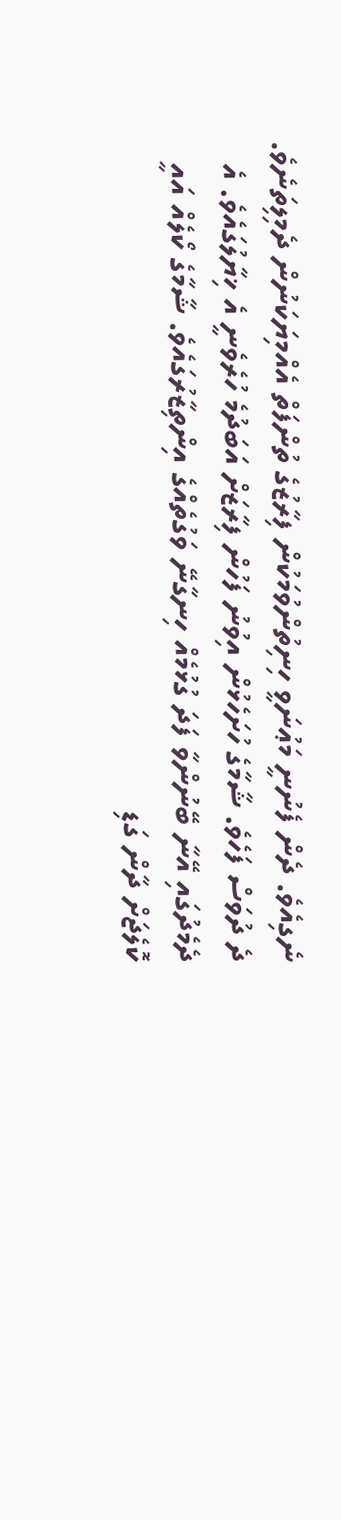ނެގިއެވެ. ދެން ފެނުނީ މަޢުނަވީ ހިނިތުންވުމަކުން ފިރާޒުގެ ތުންފަތް އެއްމިޔަކަނުން ދެމިލިތަނެވެ.
ދެ ދުވަސް ފަހެވެ. ޝާމާގެ ހުށަހެޅުން އިވުނު ފަހުން ފިރާޒަށް އަބަދުމެ ހުރެވެނީ އެ ޚިޔާލުގައެވެ. އެ ދެމެދުގައި އޭނާ ބޭނުންވާ ފަދަ ގުޅުމެއް ހިނގާނޭ ވަގުތެއްގެ އިންތިޒާރުގައެވެ. ޝާމާގެ ކޯލެއް އައީ ކޮލެޖަށް ދާން ގަޑި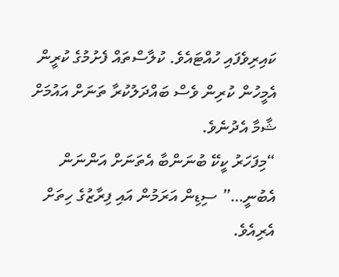ކައިރިވެފައި ހުއްޓައެވެ. ކުލާސްތައް ފެށުމުގެ ކުރީން އެމީހުން ކުރިން ވެސް ބައްދަލުކުރާ ތަނަށް އައުމަށް ޝާމާ އެދުނެވެ.
“މިފަހަރު ކީކޭ ބުނަންބާ އެތަނަށް އަންނަން އެބުނީ…” ސިޑިން އަރަމުން އައި ފިރާޒުގެ ހިތަށް އެރިއެވެ.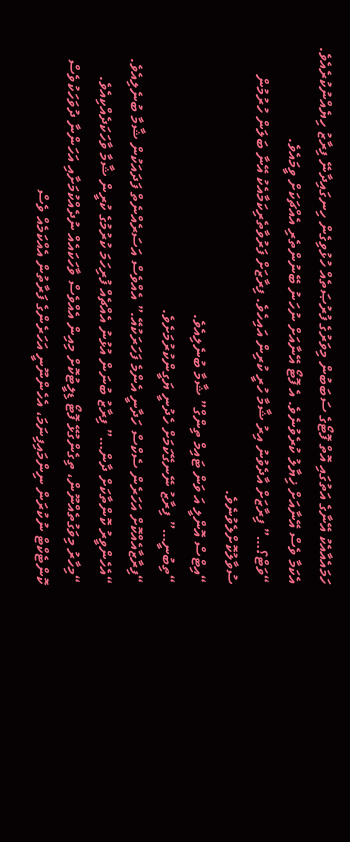ހަމައެއާއެކު އޭނާގެ އަތުގައި އޮތް ފޮޓޯގެ ސަބަބުން މިވަރުގެ ފުރުޞަތެއް ހުޅުވިގެން ހިނގައިދާނޭ ފިރާޒު ހިޔެއްނުކުރެއެވެ. އެކަމާ ވެސް އޭނާއަށް ޚިޔާލު ކުރެވުނެވެ. އެ ފޮޓޯ އޭނާއަށް ނުހަނު ބޭނުންތެރި އެއްޗަކަށް ވީމައެވެ.
“ވަޓް؟…” ފިރާޒަށް އާދެވުނު އިރު ޝާމާ ހުރީ ކުރިން އައިހެވެ. ފިރާޒަށް ފަރުވާތެރިކަމާއެކު އޭނާ ބަލަން ހުރުމުން ސުވާލުކޮށްލެވުނެވެ.
“އިޓްސް އޮންލީ އަ ވަން ޓައިމް ތިންގް” ޝާމާ ބުނެލިއެވެ.
“ތިބުނީ…” ފިރާޒު ނޭނގޭކަމަށް ހެދުނީ ޔަގީންކުރުމަށެވެ.
“ފިރާޒާއެއްކޮށް އަހަރެން ސެކްސް ހަދާނީ އެންމެ ފަހަރަކުއޭ.” އެއްވެސް އަސަރެއްނެތް ފަދައަކުން ޝާމާ ބުނެލިއެވެ.
“އެހެންވީރު ކޮންތާކަށް ދާން…” ފިރާޒު ބުނަން އުޅުނު އެއްޗެއް ފުރިހަމަ ކުރުމުގެ ކުރީން ޝާމާ ވާހަކަދެއްކިއެވެ.
“މިހާރު މިވަގުތެއްނޫން، ތިގެންގުޅޭ ފޮޓޯ ޑިލީޓުކޮށް މިއިން އެއްވެސް ވާހަކައެއް ނުދެއްކުމަށާއި އަހަންނާ ދުވަހަކުވެސް ކޮންޓެކްޓް ނުކުރަން ނިންމައިފިނަމަ، އެހެންނޫނީ އަހަރެންގެ ފަރާތުން އެއްކަމެއް ވެސް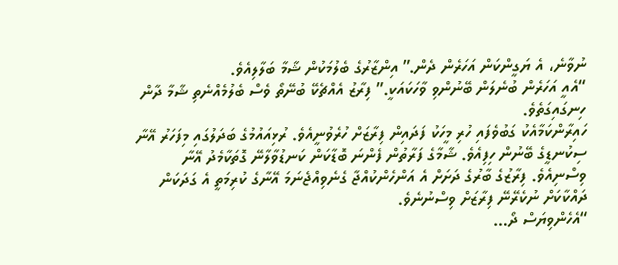ނުވާނެ، އެ ޔަގީންކަން އަހަރެން ދެން.” އިންޒާރުގެ ބެލުމަކުން ޝާމާ ބަލާލިއެވެ.
“އެއީ އަހަރެން ބުނެލަން ބޭނުންވި ވާހަކައަކީ.” ފިރާޒު އެއްޗެކޭ ބުނޭތޯ ވެސް ބެލުމެއްނެތި ޝާމާ ދާން ހިނގައިގަތެވެ.
ހައިރާންކަމާއެކު ގަބުވެފައި ހުރި މީހަކު ފަދައިން ފިރާޒަށް ހުރެވުނީއެވެ. ރުޅިއައުމުގެ ބަދަލުގައި މިފަހަރު އޭނާ ސިކުނޑީގެ ބޭނުން ހިފިއެވެ. ޝާމާގެ ފަރާތުން ފެންނަ ބޮޑާކަން ކަނޑުވާލާނޭ ގޮތަކާމެދު އޭނާ ވިސްނިއެވެ. ފިރާޒުގެ ބާރުގެ ދަށަށް އެ އަންހެންކުއްޖާ ގެނެވިއްޖެނަމަ އޭނާގެ ކުރިމަތީ އެ ގަދަކަން ދައްކާކަށް ނުކެރޭނޭ ފިރާޒަށް ވިސްނުނެވެ.
“އެހެންވިޔަސް ދޯ…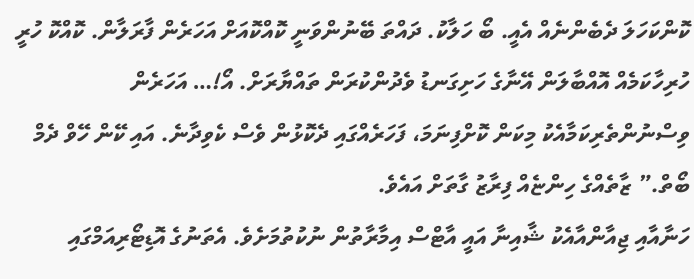ކޮންކަހަލަ ދެބެންނެއް އެއީ. ބޯ ހަލާކު. ދައްތަ ބޭނުންވަނީ ކޮއްކޮއަށް އަހަރެން ފާރަލާން. ކޮއްކޮ ހުރީ ހުރިހާކަމެއް އޮއްބާލަން އޭނާގެ ހަށިގަނޑު ވެދުންކުރަން ތައްޔާރަށް. އޯ!… އަހަރެން ވިސްނުންތެރިކަމާއެކު މިކަން ކޮށްފިނަމަ، ފަހަރެއްގައި ދެކޮޅުން ވެސް ކެވިދާނެ. އައި ކޭން ހޭވް ދެމް ބޯތް.” ޒާތެއްގެ ހިންޏެއް ފިރާޒު ގާތަށް އައެވެ.
ހަނާއާއި ޖިއާންއާއެކު ޝާއިނާ އައީ އާޓްސް އިމާރާތުން ނުކުތުމަށެވެ. އެތަނުގެ އޮޑިޓޯރިއަމްގައި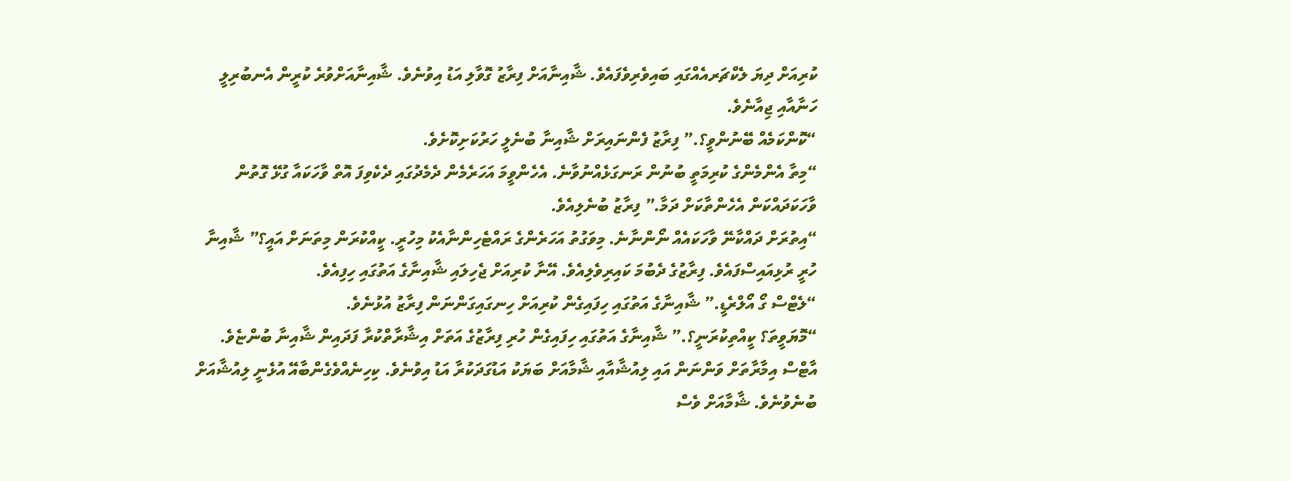ކުރިއަށް ދިޔަ ލެކްޗަރއެއްގައި ބައިވެރިވެފައެވެ. ޝާއިނާއަށް ފިރާޒު ގޮވާލި އަޑު އިވުނެވެ. ޝާއިނާއަށްވުރެ ކުރީން އެނބުރިލީ ހަނާއާއި ޖިއާނެވެ.
“ކޮންކަމެއް ބޭނުންވީ؟.” ފިރާޒު ފެންނައިރަށް ޝާއިނާ ބުނެލީ ހަރުކަށިކޮށެވެ.
“މިތާ އެންމެންގެ ކުރިމަތީ ބުނުން ރަނގަޅެއްނުވާނެ. އެހެންވީމަ އަހަރެމެން ދެމެދުގައި ދެކެވިފަ އޮތް ވާހަކައާ ގުޅޭ ގޮތުން ވާހަކަދައްކަން އެހެންތާކަށް ދަމާ.” ފިރާޒު ބުނެލިއެވެ.
“އިތުރަށް ދައްކާނޭ ވާހަކައެއް ނޯންނާނެ. މިވަގުތު އަހަރެންގެ ރައްޓެހިންނާއެކު މިހުރީ. ކީއްކުރަން މިތަނަށް އައީ؟” ޝާއިނާ ހުރީ ރުޅިއައިސްފައެވެ. ފިރާޒުގެ ދެބުމަ ކައިރިވެލިއެވެ. އޭނާ ކުރިއަށް ޖެހިލައި ޝާއިނާގެ އަތުގައި ހިފިއެވެ.
“ލެޓްސް ގޯ އޯލްރެޑީ.” ޝާއިނާގެ އަތުގައި ހިފައިގެން ކުރިއަށް ހިނގައިގަންނަން ފިރާޒު އުޅުނެވެ.
“މޮޔަވީތަ؟ ކީއްތިކުރަނީ؟.” ޝާއިނާގެ އަތުގައި ހިފައިގެން ހުރި ފިރާޒުގެ އަތަށް އިޝާރާތްކުރާ ފަދައިން ޝާއިނާ ބުންޏެވެ.
އާޓްސް އިމާރާތަށް ވަންނަން އައި ލިއުޝާއާއި ޝާމާއަށް ބަޔަކު އަޑުގަދަކުރާ އަޑު އިވުނެވެ. ކިހިނެއްވެގެންބާއޭ އުޅެނީ ލިއުޝާއަށް ބުނެވުނެވެ. ޝާމާއަށް ވެސް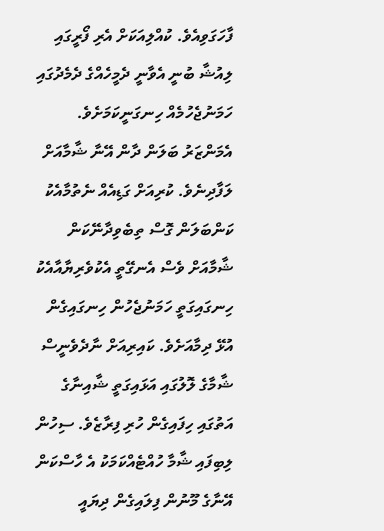ފާހަގަވިއެވެ. ކުއްލިއަކަށް އެރި ފޯރީގައި ލިއުޝާ ބުނީ އެވާނީ ދެމީހެއްގެ ދެމެދުގައި ހަމަނުޖެހުމެއް ހިނގަނީކަމަށެވެ. އެމަންޒަރު ބަލަން ދާން އޭނާ ޝާމާއަށް ލަފާދިނެވެ. ކުރިއަށް ގަޑިއެއް ނެތުމާއެކު ކަންބަލަން ގޮސް ތިބެވިދާނޭކަން ޝާމާއަށް ވެސް އެނގޭތީ އެކުވެރިޔާއާއެކު ހިނގައިގަތީ ހަމަނުޖެހުން ހިނގައިގެން އުޅޭ ދިމާއަށެވެ. ކައިރިއަށް ނާދެވެނީސް ޝާމާގެ ލޮލުގައި އަޅައިގަތީ ޝާއިނާގެ އަތުގައި ހިފައިގެން ހުރި ފިރާޒެވެ. ސިހުން ލިބިފައި ޝާމާ ހުއްޓެއްކަމަކު އެ ހާސްކަން އޭނާގެ މޫނުން ފިލައިގެން ދިޔައީ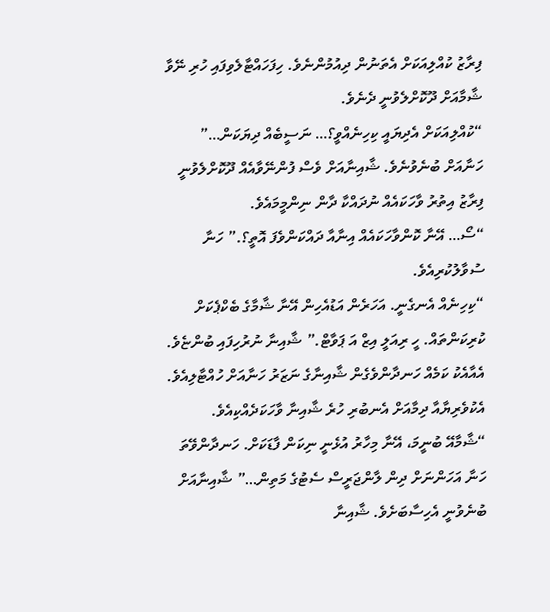ފިރާޒު ކުއްލިއަކަށް އެތަނުން ދިއުމުންނެވެ. ހިފަހައްޓާލެވިފައި ހުރި ނޭވާ ޝާމާއަށް ދޫކޮށްލެވުނީ ދެނެވެ.
“ކުއްލިއަކަށް އެދިޔައީ ކިހިނެއްވީ؟… ނަސީބެއް ދިޔަކަން…” ހަނާއަށް ބުނެވުނެވެ. ޝާއިނާއަށް ވެސް ފުންނޭވާއެއް ދޫކޮށްލެވުނީ ފިރާޒު އިތުރު ވާހަކައެއް ނުދައްކާ ދާން ނިންމީމައެވެ.
“ސޯ… އޭނާ ކޮންވާހަކައެއް އިނާއާ ދައްކަންވެފަ އޮތީ؟.” ހަނާ ސުވާލުކުރިއެވެ.
“ކިހިނެއް އެނގެނީ. އަހަރެން އަޑުއެހިން އޭނާ ޝާމާގެ ބެކްޕެކަށް ކުރިކަންތައް. ހީ ރިއަލީ އިޒް އަ ޕަވާޓް.” ޝާއިނާ ނުރުހިފައި ބުންޏެވެ. އެއާއެކު ކަމެއް ހަނދާންވެގެން ޝާއިނާގެ ނަޒަރު ހަނާއަށް ހުއްޓާލިއެވެ. އެކުވެރިޔާއާ ދިމާއަށް އެނބުރި ހުރެ ޝާއިނާ ވާހަކަދެއްކިއެވެ.
“ޝާމާއޭ ބުނީމަ، އޭނާ މިހާރު އުޅެނީ ނިކަން ފާޑަކަށް. ހަނދާންވޭތަ ހަނާ އަހަންނަށް ދިން ލާންޖަރީސް ސެޓުގެ މަތިން…” ޝާއިނާއަށް ބުނެވުނީ އެހިސާބަށެވެ. ޝާއިނާ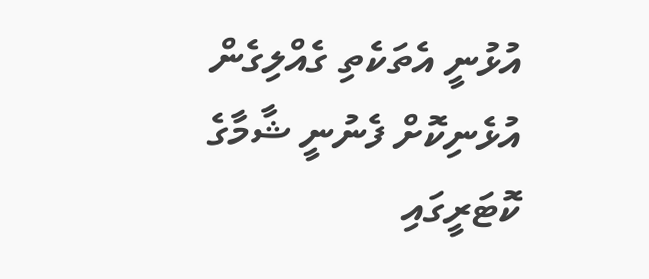އުޅުނީ އެތަކެތި ގެއްލިގެން އުޅެނިކޮށް ފެނުނީ ޝާމާގެ ކޮޓަރީގައި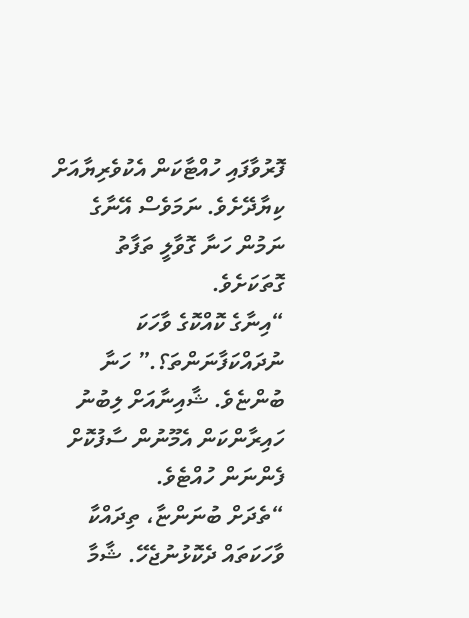ފޮރުވާފައި ހުއްޓާކަން އެކުވެރިޔާއަށް ކިޔާދޭށެވެ. ނަމަވެސް އޭނާގެ ނަމުން ހަނާ ގޮވާލީ ތަފާތު ގޮތަކަށެވެ.
“އިނާގެ ކޮއްކޮގެ ވާހަކަ ނުދައްކަފާނަންތަ؟.” ހަނާ ބުންޏެވެ. ޝާއިނާއަށް ލިބުނު ހައިރާންކަން އެމޫނުން ސާފުކޮށް ފެންނަން ހުއްޓެވެ.
“ތެދަށް ބުނަންޏާ، ތިދައްކާ ވާހަކަތައް ދެކޮޅުނުޖެހޭ. ޝާމާ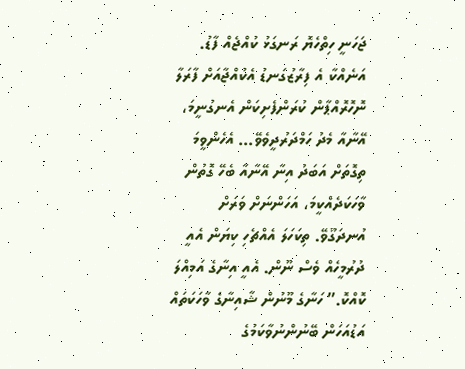ޖަހަނީ ހިތްހެޔޮ ރަނގަޅު ކުއްޖެއް ފާޑު. އަނެއްކާ އެ ފިރާޒުގަނޑު އެކުއްޖާއަށް ފާރަލާ ނޮހޮރޮއްޕާން ކުރަންފެށިކަން އެނގުނީމަ، އޭނާއާ މެދު ހަމްދަރުދީވެވޭ… އެހެންވީމަ ތިގޮތަށް އަބަދު އިނާ އޭނާއާ ބެހޭ ގޮތުން ވާހަކަދެއްކީމަ، އަހަންނަށް ވަރަށް އުނދަގޫވޭ. ތިކަހަލަ އެއްޗެހި ކިޔަން އެއީ ދުރުމީހެއް ވެސް ނޫން. އެއީ އިނާގެ އަމިއްލަ ކޮއްކޮ.” ހަނާގެ މޫނުން ޝާއިނާގެ ވާހަކަތައް އަޑުއަހަން ބޭނުންނުވާކަމުގެ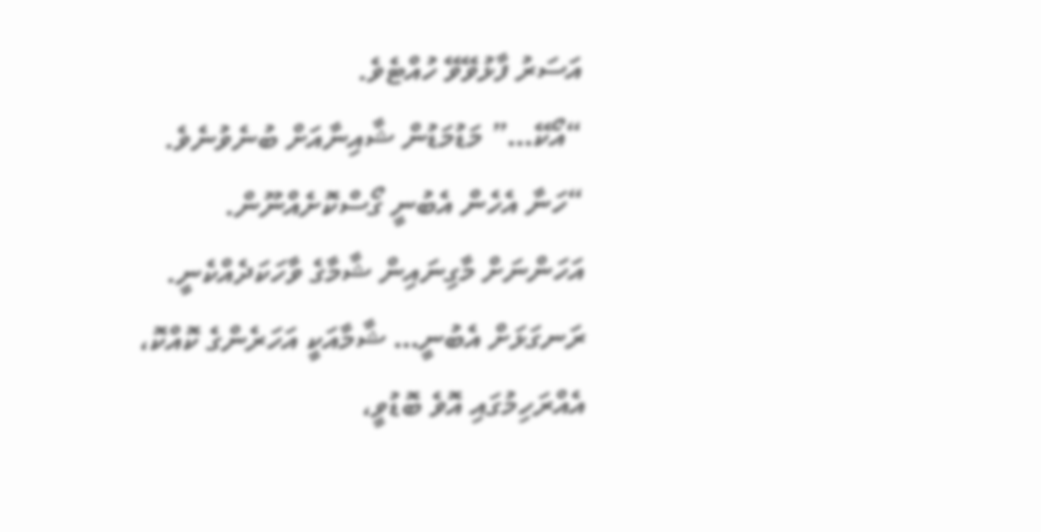އަސަރު ފާޅުވޭވޭ ހުއްޓެވެ.
“އޯކޭ…” މަޑުމަޑުން ޝާއިނާއަށް ބުނެވުނެވެ.
“ހަނާ އެހެން އެބުނީ ގޯސްކޮށެއްނޫން. އަހަންނަށް މާގިނައިން ޝާމާގެ ވާހަކަދެއްކެނީ. ރަނގަޅަށް އެބުނީ… ޝާމާއަކީ އަހަރެންގެ ކޮއްކޮ، އެއްރަހިމުގައި އޮވެ ބޮޑުވީ،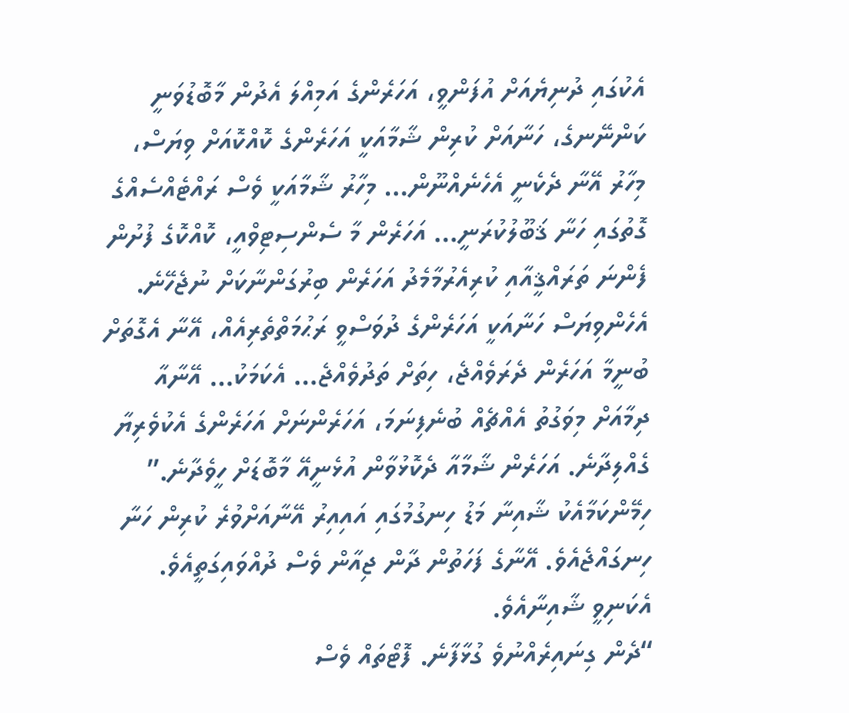އެކުގައި ދުނިޔެއަށް އުފަންވީ، އަހަރެންގެ އަމިއްލަ އެދުން މާބޮޑުވަނީ ކަންނޭނގެ، ހަނާއަށް ކުރިން ޝާމާއަކީ އަހަރެންގެ ކޮއްކޮއަށް ވިޔަސް، މިހާރު އޭނާ ދެކެނީ އެހެނެއްނޫން… މިހާރު ޝާމާއަކީ ވެސް ރައްޓެއްސެއްގެ ގޮތުގައި ހަނާ ޤަބޫލުކުރަނީ… އަހަރެން މާ ސެންސިޓިވްއީ، ކޮއްކޮގެ ފުށުން ފެންނަ ތަރައްޤީއާއި ކުރިއެރުމާމެދު އަހަރެން ބިރުގަންނާކަށް ނުޖެހޭނެ. އެހެންވިޔަސް ހަނާއަކީ އަހަރެންގެ ދުވަސްވީ ރަޙުމަތްތެރިއެއް، އޭނާ އެގޮތަށް ބުނީމާ އަހަރެން ދެރަވެއްޖެ، ހިތަށް ތަދުވެއްޖެ… އެކަމަކު… އޭނާއާ ދިމާއަށް މިވަގުތު އެއްޗެއް ބުނެފިނަމަ، އަހަރެންނަށް އަހަރެންގެ އެކުވެރިޔާ ގެއްލިދާނެ. އަހަރެން ޝާމާއާ ދެކޮޅުވާން އުޅެނީއޭ މާބޮޑަށް ހީވެދާނެ.” ހިމޭންކަމާއެކު ޝާއިނާ މަޑު ހިނގުމުގައި އައިއިރު އޭނާއަށްވުރެ ކުރިން ހަނާ ހިނގައްޖެއެވެ. އޭނާގެ ފަހަތުން ދާން ޖިއާން ވެސް ދުއްވައިގަތީއެވެ. އެކަނިވީ ޝާއިނާއެވެ.
“ދެން ގިނައިރެއްނުވެ ގުޅާފާނެ. ފޮޓޯތައް ވެސް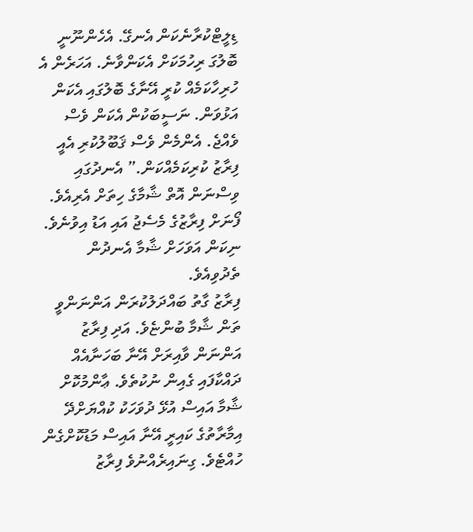ޑިލީޓްކުރާނެކަން އެނގޭ. އެހެންނޫނީ ބޮލުގަ ރިހުމަކަށް އެކަންވާނެ. އަހަރެން އެ ހުރިހާކަމެއް ކުރީ އޭނާގެ ބޮލުގައި އެކަން އަޅުވަން. ނަސީބަކުން އެކަން ވެސް ވެއްޖެ. އެންމެން ވެސް ޤަބޫލުކުރި އެއީ ފިރާޒު ކުރިކަމެއްކަން.” އެނދުގައި ވިސްނަން އޮތް ޝާމާގެ ހިތަށް އެރިއެވެ. ފޯނަށް ފިރާޒުގެ މެސެޖު އައި އަޑު އިވުނެވެ. ނިކަން އަވަހަށް ޝާމާ އެނދުން ތެދުވިއެވެ.
ފިރާޒު ގާތު ބައްދަލުކުރަން އަންނަންވީ ތަން ޝާމާ ބުންޏެވެ. އަދި ފިރާޒު އަންނަން ވާއިރަށް އޭނާ ބަހަނާއެއް ދައްކާފައި ގެއިން ނުކުތެވެ. ޢާންމުކޮށް ޝާމާ އައިސް އުޅޭ ދުވަހަކު ކުއްޔަށްދޭ އިމާރާތުގެ ކައިރީ އޭނާ އައިސް މަޑުކޮށްގެން ހުއްޓެވެ. ގިނައިރެއްނުވެ ފިރާޒު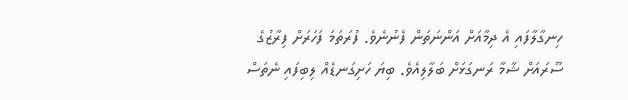ހިނގާލާފައި އެ ދިމާއަށް އަންނަތަން ފެނުނެވެ. ފުރަތަމަ ފަހަރަށް ފިރާޒުގެ ސޫރައަށް ޝާމާ ރަނގަޅަށް ބަލާލިއެވެ. ބިޔަ ހަށިގަނޑެއް ލިބިފައި ނެތަސް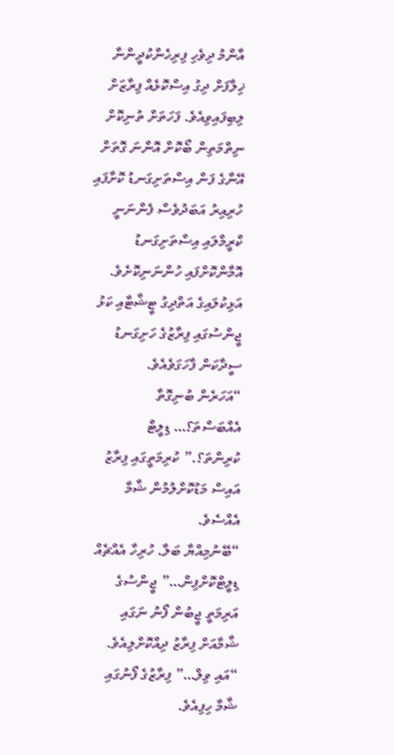އާންމު ދިވެހި ފިރިހެންކުދީންނާ ޚިލާފަށް ދިގު އިސްކޮޅެއް ފިރާޒަށް ލިބިފައިވިއެވެ. ފަހަތަށް ތުނިކޮށް ނިތްމަތިން ބޯކޮށް އޮންނަ ގޮތަށް އޭނާގެ ފަން އިސްތަށިގަނޑު ކޮށާފައި ހުރިއިރު އަބަދުވެސް ފެންނަނީ ކްރީމްލައި އިސްތަށިގަނޑު އޮމާންކޮށްފައި ހުންނަނިކޮށެވެ. އަޅިކުލައިގެ އަތްދިގު ޓީޝާޓާއި ކަޅު ޖީންސުގައި ފިރާޒުގެ ހަށިގަނޑު ސީދާކަން ފާހަގަވެއެވެ.
“އަހަރެން ބުނިގޮތާ އެއްބަސްތަ؟… ޑިލީޓް ކުރިންތަ؟.” ކުރިމަތީގައި ފިރާޒު އައިސް މަޑުކޮށްލުމުން ޝާމާ އެއްސެވެ.
“ބޭނުމިއްޔާ ބަލާ. ހުރިހާ އެއްޗެއް ޑިލީޓްކޮށްފިން…” ޖީންސުގެ އަރިމަތީ ޖީބުން ފޯނު ނަގައި ޝާމާއަށް ފިރާޒު ދިއްކޮށްލިއެވެ.
“އައި ވިލް…” ފިރާޒުގެ ފޯނުގައި ޝާމާ ހިފިއެވެ.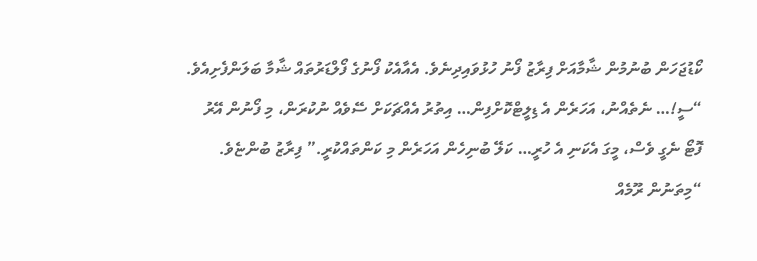ކޯޑުޖަހަން ބުނުމުން ޝާމާއަށް ފިރާޒު ފޯނު ހުޅުވައިދިނެވެ. އެއާއެކު ފޯނުގެ ފޯލްޑަރުތައް ޝާމާ ބަލަންފެށިއެވެ.
“ސީ!… ނެތެއްނު، އަހަރެން އެ ޑިލީޓްކޮށްފިން… އިތުރު އެއްޗަކަށް ސޭވެއް ނުކުރަން، މި ފޯނުން އޭރު ފޮޓޯ ނެގީ ވެސް، މީގަ އެކަނި އެ ހުރީ… ކަލޭ ބުނިހެން އަހަރެން މި ކަންތައްކުރީ.” ފިރާޒު ބުންޏެވެ.
“މިތަނުން ރޫމެއް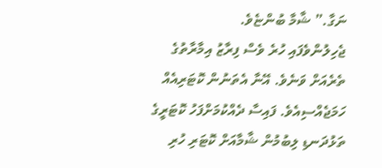ނަގާ.” ޝާމާ ބުންޏެވެ.
ޖެހިލުންވެފައި ހުރެ ވެސް ފިރާޒު އިމާރާތުގެ ތެރެއަށް ވަނެވެ. އޭނާ އެތަނުން ކޮޓަރިއެއް ހަމަޖެއްސިއެވެ. ފައިސާ ދެއްކުމަށްފަހު ކޮޓަރީގެ ތަޅުދަނޑި ލިބުމުން ޝާމާއަށް ކޮޓަރި ހުރި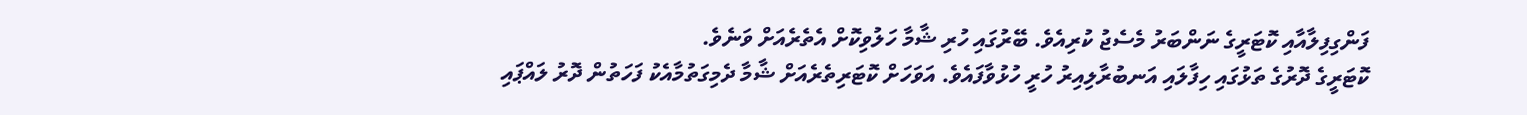ފަންގިފިލާއާއި ކޮޓަރީގެ ނަންބަރު މެސެޖު ކުރިއެވެ. ބޭރުގައި ހުރި ޝާމާ ހަލުވިކޮށް އެތެރެއަށް ވަނެވެ.
ކޮޓަރީގެ ދޮރުގެ ތަޅުގައި ހިފާލައި އަނބުރާލިއިރު ހުރީ ހުޅުވާފައެވެ. އަވަހަށް ކޮޓަރިތެރެއަށް ޝާމާ ދެމިގަތުމާއެކު ފަހަތުން ދޮރު ލައްޕައި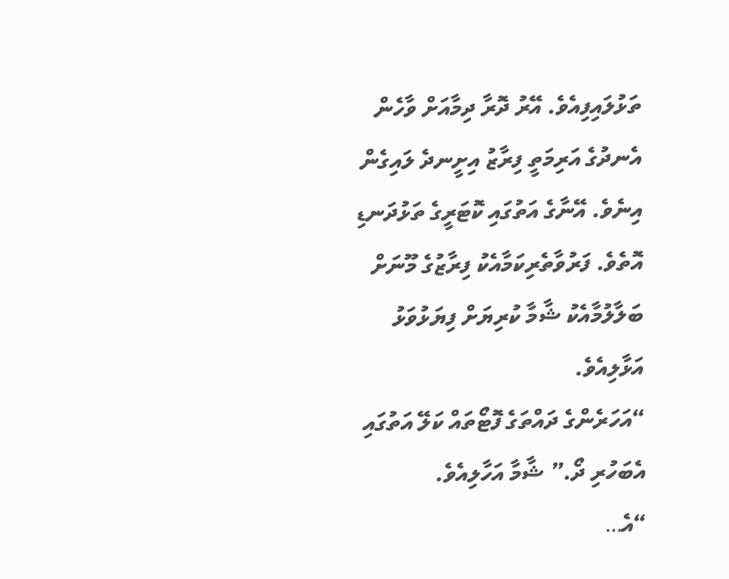ތަޅުލައިފިއެވެ. އޭރު ދޮރާ ދިމާއަށް ވާހެން އެނދުގެ އަރިމަތީ ފިރާޒު އިށީނދެ ލައިގެން އިނެވެ. އޭނާގެ އަތުގައި ކޮޓަރީގެ ތަޅުދަނޑި އޮތެވެ. ފަރުވާތެރިކަމާއެކު ފިރާޒުގެ މޫނަށް ބަލާލުމާއެކު ޝާމާ ކުރިޔަށް ފިޔަޅުވަޅު އަޅާލިއެވެ.
“އަހަރެންގެ ދައްތަގެ ފޮޓޯތައް ކަލޭ އަތުގައި އެބަހުރި ދޯ.” ޝާމާ އަހާލިއެވެ.
“އެ…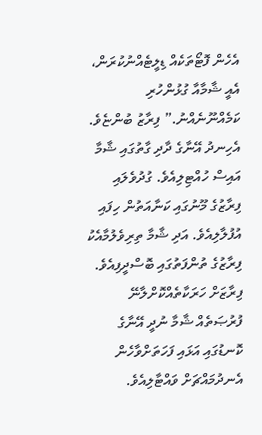އެހެން ފޮޓޯތަކެއް ޑިލީޓެއްނުކުރަން، އެއީ ޝާމާއާ ގުޅުންހުރި ކަމެއްނޫނެއްނު.” ފިރާޒު ބުންޏެވެ. އެހިނދު އޭނާގެ ދާދި ގާތުގައި ޝާމާ އައިސް ހުއްޓިލިއެވެ. ގުދުވެލައި ފިރާޒުގެ މޫނުގައި ކަނާއަތުން ހިފައި އުފުލާލިއެވެ. އަދި ޝާމާ ތިރިވެލުމާއެކު ފިރާޒުގެ ތުންފަތުގައި ބޮސްދީފިއެވެ. ފިރާޒަށް ހަރަކާތެއްކޮށްލާނޭ ފުރުޞަތެއް ޝާމާ ނުދީ އޭނާގެ ކޮނޑުގައި އަޅައި ފަހަތަށްވާހެން އެނދުމައްޗަށް ވައްޓާލިއެވެ.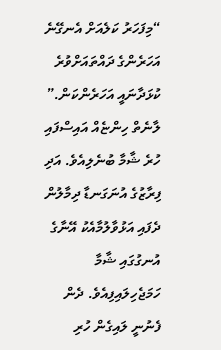“މިފަހަރު ކަލެއަށް އެނގޭނެ އަހަރެންގެ ދައްތައަށްވުރެ ކުޅަދާނައީ އަހަރެންކަން.” ލާނެތް ހިންޏެއް އައިސްފައި ހުރެ ޝާމާ ބުނެލިއެވެ. އަދި ފިރާޒުގެ އުނަގަނޑާ ދިމާލުން ދެފައި އަޅުވާލުމާއެކު އޭނާގެ އުނގުގައި ޝާމާ ހަމަޖެހިލައިފިއެވެ. ދެން ފެނުނީ ލައިގެން ހުރި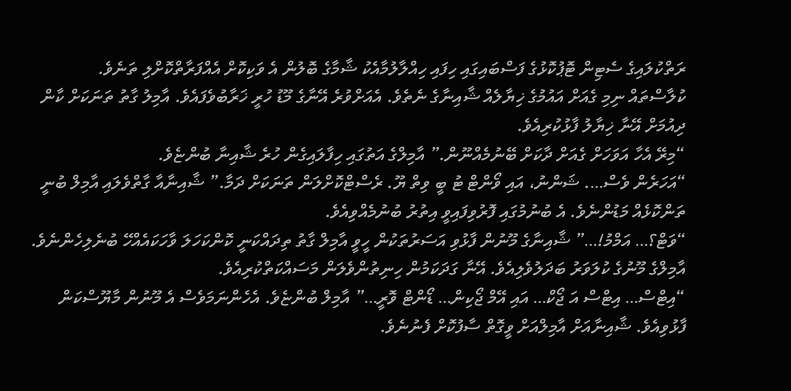ރަތްކުލައިގެ ސެޓިން ޓޮޕުކޮޅުގެ ފަސްބައިގައި ހިފައި ހިއްލާލުމާއެކު ޝާމާގެ ބޮލުން އެ ވަކިކޮށް އެއްފަރާތްކޮށްލި ތަނެވެ.
ކުލާސްތައް ނިމި ގެއަށް އައުމުގެ ޚިޔާލެއް ޝާއިނާގެ ނެތެވެ. އެއަށްވުރެ އޭނާގެ މޫޑު ހުރީ ޚަރާބުވެފައެވެ. އާމިލު ގާތު ތަނަކަށް ކާން ދިއުމަށް އޭނާ ޚިޔާލު ފާޅުކުރިއެވެ.
“މިރޭ އެހާ އަވަހަށް ގެއަށް ދާކަށް ބޭނުމެއްނޫން.” އާމިލްގެ އަތުގައި ހިފާލައިގެން ހުރެ ޝާއިނާ ބުންޏެވެ.
“އަހަރެން ވެސް…. ޝަންނު، އައި ވޯންޓް ޓު ބީ ވިތް ޔޫ. ރެސްޓްކޮށްލަން ތަނަކަށް ދަމާ.” ޝާއިނާއާ ގާތްވެލައި އާމިލް ބުނީ ތަންކޮޅެއް މަޑުންނެވެ. އެ ބުނުމުގައި ފޮރުވިފައިވީ އިތުރު ބުނުމެއްވިއެވެ.
“ވަޓް؟… އަމްމު!…” ޝާއިނާގެ މޫނުން ފާޅުވި އަސަރުތަކުން ހީވީ އާމިލް ގާތު ތިދައްކަނީ ކޮންކަހަލަ ވާހަކައެއްހޭ ބުނެލިހެންނެވެ. އާމިލްގެ މޫނުގެ ކުލަވަރު ބަދަލުވެލިއެވެ. އޭނާ ގަދަކަމުން ހިނިތުންވެލަން މަސައްކަތްކުރިއެވެ.
“އިޓްސް… އިޓްސް އަ ޖޯކް… އައި އޭމް ޖޯކިން… ޑޯންޓް ވޮރީ…” އާމިލް ބުންޏެވެ. އެހެންނަމަވެސް އެ މޫނުން މާޔޫސްކަން ފާޅުވިއެވެ. ޝާއިނާއަށް އާމިލްއަށް ވީގޮތް ސާފުކޮށް ފެނުނެވެ.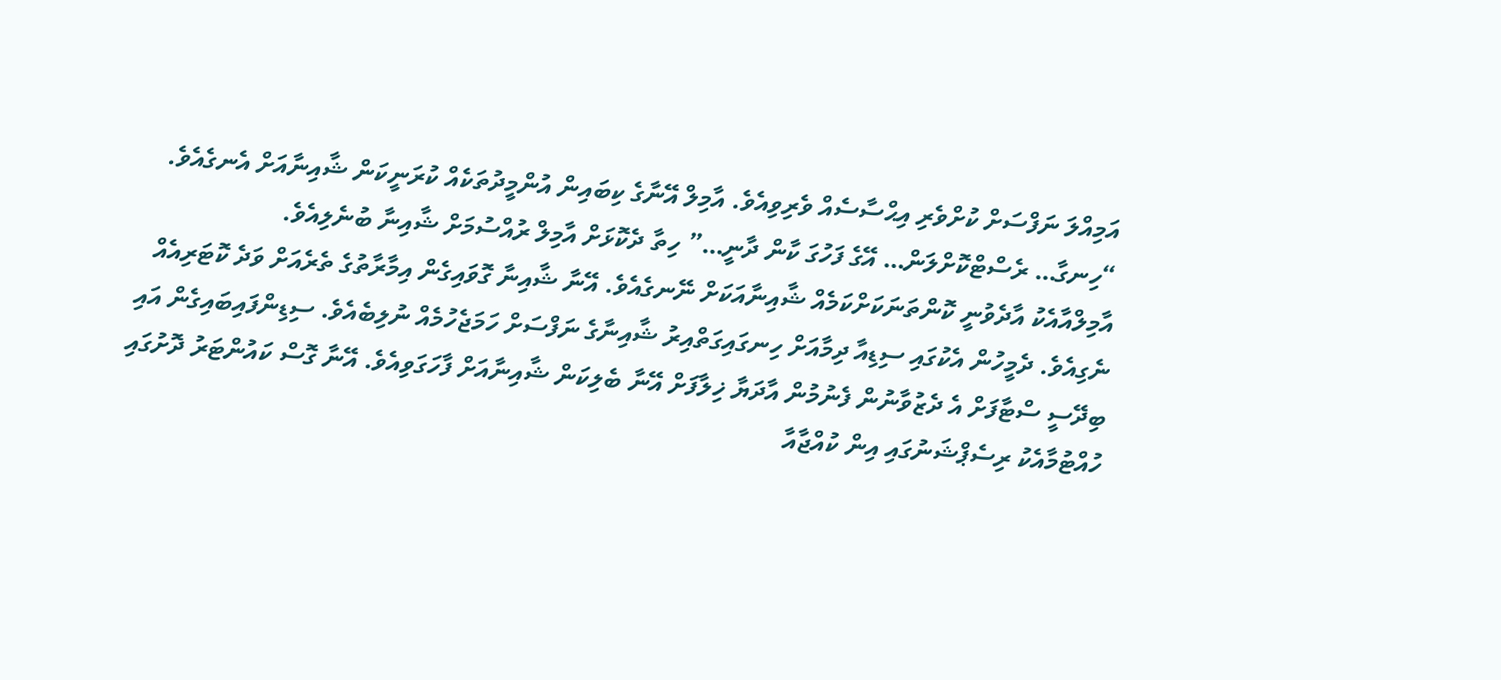އަމިއްލަ ނަފްސަށް ކުށްވެރި އިޙްސާސެއް ވެރިވިއެވެ. އާމިލް އޭނާގެ ކިބައިން އުންމީދުތަކެއް ކުރަނީކަން ޝާއިނާއަށް އެނގެއެވެ.
“ހިނގާ… ރެސްޓްކޮށްލަން… އޭގެ ފަހުގަ ކާން ދާނީ…” ހިތާ ދެކޮޅަށް އާމިލް ރުއްސުމަށް ޝާއިނާ ބުނެލިއެވެ.
އާމިލްއާއެކު އާދެވުނީ ކޮންތަނަކަށްކަމެއް ޝާއިނާއަކަށް ނޭނގެއެވެ. އޭނާ ޝާއިނާ ގޮވައިގެން އިމާރާތުގެ ތެރެއަށް ވަދެ ކޮޓަރިއެއް ނެގިއެވެ. ދެމީހުން އެކުގައި ސިޑިއާ ދިމާއަށް ހިނގައިގަތްއިރު ޝާއިނާގެ ނަފްސަށް ހަމަޖެހުމެއް ނުލިބެއެވެ. ސިޑިންފައިބައިގެން އައި ބިދޭސީ ސްޓާފަށް އެ ދެޒުވާނުން ފެނުމުން އާދަޔާ ޚިލާފަށް އޭނާ ބެލިކަން ޝާއިނާއަށް ފާހަގަވިއެވެ. އޭނާ ގޮސް ކައުންޓަރު ދޮށުގައި ހުއްޓުމާއެކު ރިސެޕްޝަނުގައި އިން ކުއްޖާއާ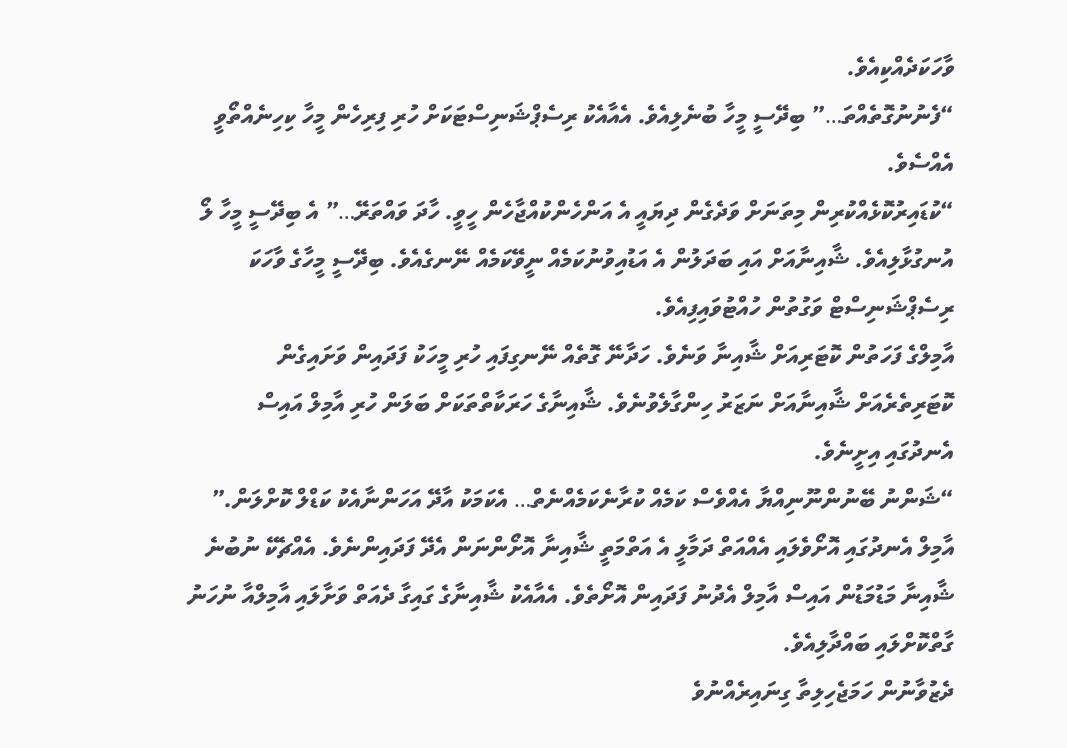ވާހަކަދެއްކިއެވެ.
“ފެނުނުގޮތެއްތަ…” ބިދޭސީ މީހާ ބުނެލިއެވެ. އެއާއެކު ރިސެޕްޝަނިސްޓަކަށް ހުރި ފިރިހެން މީހާ ކިހިނެއްތޯވީ އެއްސެވެ.
“ކުޑައިރުކޮޅެއްކުރިން މިތަނަށް ވަދެގެން ދިޔައީ އެ އަންހެންކުއްޖާހެން ހީވީ. ހާދަ ވައްތަރޭ…” އެ ބިދޭސީ މީހާ ލޯ އުނގުޅާލިއެވެ. ޝާއިނާއަށް އައި ބަދަލުން އެ އަޑުއިވުނުކަމެއް ނީވޭކަމެއް ނޭނގެއެވެ. ބިދޭސީ މީހާގެ ވާހަކަ ރިސެޕްޝަނިސްޓް ވަގުތުން ހުއްޓުވައިފިއެވެ.
އާމިލްގެ ފަހަތުން ކޮޓަރިއަށް ޝާއިނާ ވަނެވެ. ހަދާނޭ ގޮތެއް ނޭނގިފައި ހުރި މީހަކު ފަދައިން ވަށައިގެން ކޮޓަރިތެރެއަށް ޝާއިނާއަށް ނަޒަރު ހިންގާލެވުނެވެ. ޝާއިނާގެ ހަރަކާތްތަކަށް ބަލަން ހުރި އާމިލް އައިސް އެނދުގައި އިށީނެވެ.
“ޝަންނު ބޭނުންނޫނިއްޔާ އެއްވެސް ކަމެއް ކުރާނެކަމެއްނެތް… އެކަމަކު އާދޭ އަހަންނާއެކު ކަޑްލް ކޮށްލަން.” އާމިލް އެނދުގައި އޮށޯވެލައި އެއްއަތް ދަމާލީ އެ އަތްމަތީ ޝާއިނާ އޮށޯންނަން އެދޭ ފަދައިންނެވެ. އެއްޗެކޭ ނުބުނެ ޝާއިނާ މަޑުމަޑުން އައިސް އާމިލް އެދުނު ފަދައިން އޮށޯތެވެ. އެއާއެކު ޝާއިނާގެ ގައިގާ ދެއަތް ވަށާލައި އާމިލްއާ ނުހަނު ގާތްކޮށްލައި ބައްދާލިއެވެ.
ދެޒުވާނުން ހަމަޖެހިލިތާ ގިނައިރެއްނުވެ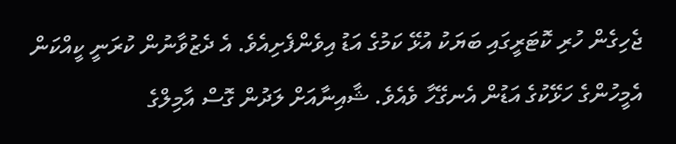ޖެހިގެން ހުރި ކޮޓަރީގައި ބަޔަކު އުޅޭ ކަމުގެ އަޑު އިވެންފެށިއެވެ. އެ ދެޒުވާނުން ކުރަނީ ކީއްކަން އެމީހުންގެ ހަޅޭކުގެ އަޑުން އެނގޭހާ ވެއެވެ. ޝާއިނާއަށް ލަދުން ގޮސް އާމިލްގެ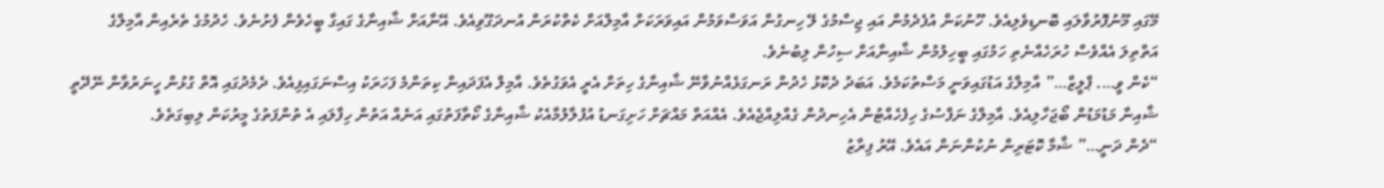މޭގައި މޫނުފޮރުވާލައި ބޮނޑިވެލިއެވެ. ހޫނުކަން އުފެދެމުން އައި ޖިސްމުގެ ލޭ ހިނގުން އަވަސްވަމުން އައިވަރަކަށް އާމިލްއަށް ކެތްކުރަން އުނދަގޫވިއެވެ. އޭނާއަށް ޝާއިނާގެ ގައިގާ ބީހެވެން ފެށުނެވެ. ހެދުމުގެ ތެރެއިން އާމިލްގެ އަތްތިލަ އެއްވެސް ހުރަހެއްނެތި ހަމުގައި ބީހިލުމުން ޝާއިނާއަށް ސިހުން ލިބުނެވެ.
“ކެން ވީ…. ޕްލީޒް…” އާމިލްގެ އަޑުގައިވަނީ މަސްތުކަމެވެ. އަބަދު ދެކޮޅު ހެދުން ރަނގަޅެއްނުވާނޭ ޝާއިނާގެ ހިތަށް އެރީ އެވަގުތެވެ. އާމިލް އެފަދައިން ކިތަންމެ ފަހަރަކު އިސްނަގައިފިއެވެ. ދެމެދުގައި އޮތް ގުޅުން ހީނަރުވާން ނޭދޭތީ ޝާއިނާ މަޑުމަޑުން ބޯޖަހާލިއެވެ. އާމިލްގެ ނަފްސުގެ ހިފެހެއްޓުން އެހިނދުން ގެއްލިއްޖެއެވެ. އެއްއަތް މައްޗަށް ހަށިގަނޑު އުފުލާލުމާއެކު ޝާއިނާގެ ކޯތާފަތުގައި އަނެއް އަތުން ހިފާލައި އެ ތުންފަތުގެ މީރުކަން ލިބިގަތެވެ.
“ދެން ދަނީ…” ޝާމާ ކޮޓަރިން ނުކުންނަން އައެވެ. އޭރު ފިރާޒު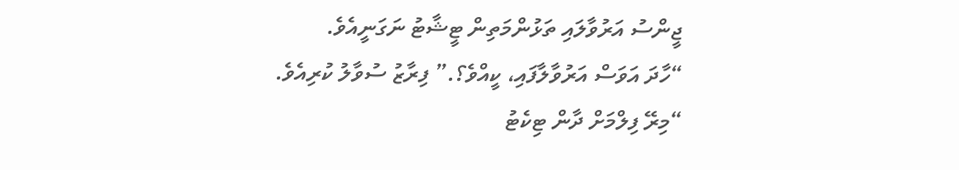ޖީންސު އަރުވާލައި ތަޅުންމަތިން ޓީޝާޓު ނަގަނީއެވެ.
“ހާދަ އަވަސް އަރުވާލާފައި، ކީއްވެ؟.” ފިރާޒު ސުވާލު ކުރިއެވެ.
“މިރޭ ފިލްމަށް ދާން ޓިކެޓު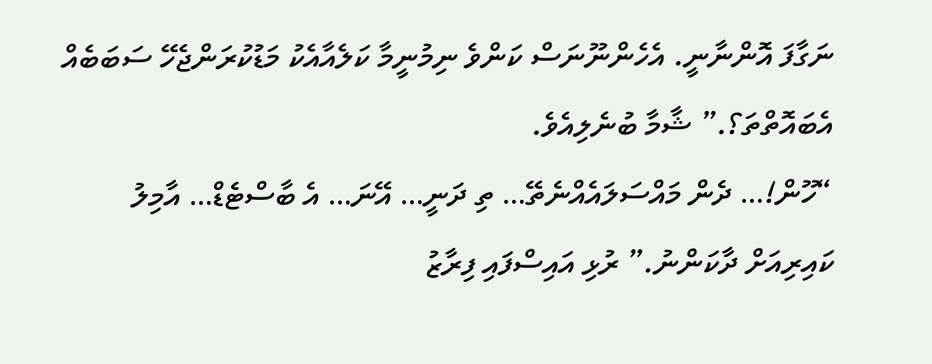ނަގާފަ އޮންނާނީ. އެހެންނޫނަސް ކަންވެ ނިމުނީމާ ކަލެއާއެކު މަޑުކުރަންޖެހޭ ސަބަބެއް އެބައޮތްތަ؟.” ޝާމާ ބުނެލިއެވެ.
“ހޫން!… ދެން މައްސަލައެއްނެތޭ… ތި ދަނީ… އޭނަ… އެ ބާސްޓެޑް… އާމިލު ކައިރިއަށް ދާކަންނު.” ރުޅި އައިސްފައި ފިރާޒު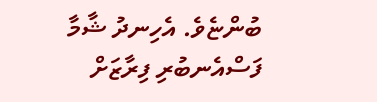ބުންޏެވެ. އެހިނދު ޝާމާ ފަސްއެނބުރި ފިރާޒަށް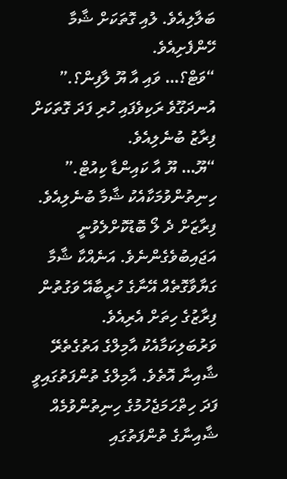ބަލާލިއެވެ. ލުއި ގޮތަކަށް ޝާމާ ހޭންފެށިއެވެ.
“ވަޓް؟… ވައި އާ ޔޫ ލާފިން؟.” އުނދަގޫވެ ރަކިވެފައި ހުރި ފަދަ ގޮތަކަށް ފިރާޒު ބުނެލިއެވެ.
“ޔޫ… ޔޫ އާ ކައިންޑާ ކިއުޓް.” ހިނިތުންވުމަކާއެކު ޝާމާ ބުނެލިއެވެ. ފިރާޒަށް ދެ ލޯ ބޮޑުކޮށްލެވުނީ އަޖައިބުވެގެންނެވެ. އަނެއްކާ ޝާމާ ގަޔާވާގޮތެއް އޭނާގެ ހުރީބާއޭ ވަގުތުން ފިރާޒުގެ ހިތަށް އެރިއެވެ.
ވަރުބަލިކަމާއެކު އާމިލްގެ އަތުގެތެރޭ ޝާއިނާ އޮތެވެ. އާމިލްގެ ތުންފަތުގައިވީ ފަދަ ހިތްހަމަޖެހުމުގެ ހިނިތުންވުމެއް ޝާއިނާގެ ތުންފަތުގައި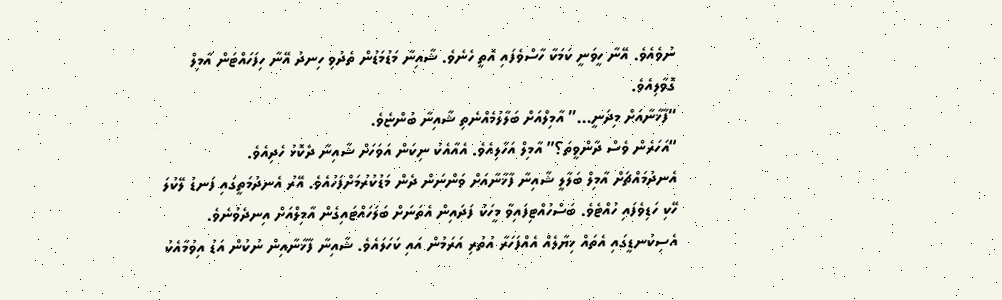ނުވެއެވެ. އޭނާ ހީވަނީ ކަމަކާ ހާސްވެފައި އޮތީ ހެނެވެ. ޝާއިނާ މަޑުމަޑުން ތެދުވި ހިނދު އޭނާ ހިފަހައްޓަން އާމިލް ގޮވާލިއެވެ.
“ފާޚާނާއަށް މިދަނީ…” އާމިލްއަށް ބަލާލުމެއްނެތި ޝާއިނާ ބުންޏެވެ.
“އަހަރެން ވެސް ދާންވީތަ؟” އާމިލް އަހާލިއެވެ. އެއާއެކު ނިކަން އަވަހަށް ޝާއިނާ ދެކޮޅު ހެދިއެވެ.
އެނދުމައްޗަށް އާމިލް ބަލާލީ ޝާއިނާ ފާޚާނާއަށް ވަންނަން ދެން މަޑުކުރުމަށްފަހުއެވެ. އޭރު އެނދުމަތީގައި ފަނޑު ލޭކުލަ ހޭކި ހަޑިވެފައި ހުއްޓެވެ. ބަސްހުއްޓިފައިވާ މީހަކު ފަދައިން އެތަނަށް ބަލަހައްޓައިގެން އާމިލްއަށް އިނދެވުނެވެ. އެސިކުނޑީގައި އެތައް ޚިޔާލެއް އެއްފަހަރާ އުތުރި އަރަމުން އައި ކަހަލައެވެ. ޝާއިނާ ފާޚާނާއިން ނުކުން އަޑު އިވުމާއެކު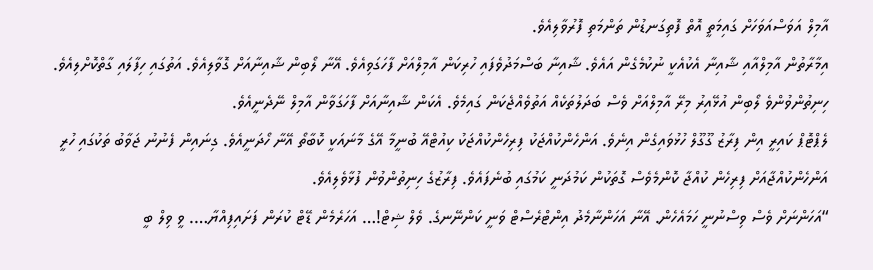އާމިލް އަވަސްއަވަހަށް ގައިމަތީ އޮތް ފޮތިގަނޑުން ތަންމަތި ފޮރުވާލިއެވެ.
އިމާރާތުން އާމިލްއާއި ޝާއިނާ އެކުއެކީ ނުކުމެގެން އައެވެ. ޝާއިނާ ބަސްމަދުވެފައި ހުރިކަން އާމިލްއަށް ފާހަގަވިއެވެ. އޭނާ ލޯބިން ޝާއިނާއަށް ގޮވާލިއެވެ. އަތުގައި ހިފާލައި ގާތްކޮށްލިއެވެ. ހިނިތުންވުންވެ ލޯބިން އުޅޭއިރު މިރޭ އާމިލްއަށް ވެސް ބަދަލުތަކެއް އަތުވެއްޖެކަން ގައިމެވެ. އެކަން ޝާއިނާއަށް ފާހަގަވާން އާމިލް ނޭދެނީއެވެ.
ލެޕްޓޮޕް ކައިރީ އިން ފިރާޒު ގޫގޫލް ހުޅުވައިގެން އިނެވެ. އަންހެންކުއްޖަކު ފިރިހެންކުއްޖަކު ކިއުޓްއޭ ބުނީމާ އޭގެ މާނައަކީ ކޮބާތޯ އޭނާ ހޯދަނީއެވެ. ގިނައިން ފެނުނު ޖަވާބު ތަކުގައި ހުރީ އަންހެންކުއްޖާއަށް ފިރިހެން ކުއްޖާ ކޮންމެވެސް ގޮތަކުން ކަމުދަނީ ކަމުގައި ބުނެފައެވެ. ފިރާޒުގެ ހިނިތުންވުން ފުޅާވެލިއެވެ.
“އަހަންނަށް ވެސް ވިސްނުނީ ހަމައެހެން. އޭނާ އަހަންނާމެދު އިންޓްރެސްޓް ވަނީ ކަންނޭނގެ. ވެލް ޝިޓް!… އަހަރެމެން ޑޭޓް ކުރަން ފަށައިފިއްޔާ…. ވީ ވިލް ބީ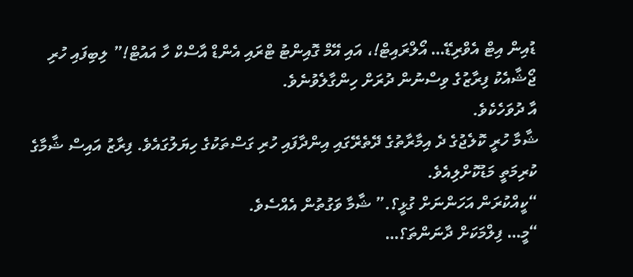ޑުއިން އިޓް އެވްރިޑޭ… އޯލްރައިޓް!، އައި އޭމް ގޮއިންޓު ޓްރައި އެންޑް އާސްކް ހާ އައުޓް!” ލިބިފައި ހުރި ޖޯޝާއެކު ފިރާޒުގެ ވިސްނުން ދުރަށް ހިންގާލެވުނެވެ.
އާ ދުވަހެކެވެ.
ޝާމާ ހުރީ ކޮލެޖުގެ ދެ އިމާރާތުގެ ދޭތެރޭގައި އިންދާފައި ހުރި ގަސްތަކުގެ ހިޔަލުގައެވެ. ފިރާޒު އައިސް ޝާމާގެ ކުރިމަތީ މަޑުކޮށްލިއެވެ.
“ކީއްކުރަން އަހަންނަށް ގުޅީ؟.” ޝާމާ ވަގުތުން އެއްސެވެ.
“މީ… ފިލްމަކަށް ދާނަންތަ؟…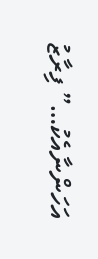އަހަންނާއެކު…” ފިރާޒު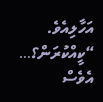އަހާލިއެވެ.
“ކީއްކުރަން؟… އެވެސް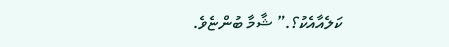ކަލެއާއެކު؟.” ޝާމާ ބުންޏެވެ.